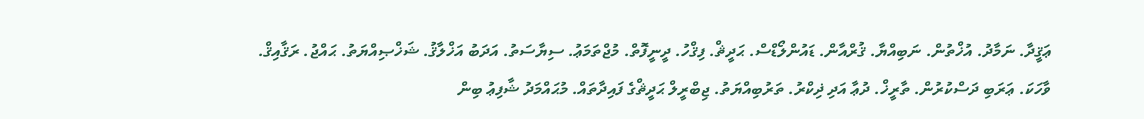ޢަޤީދާ. ނަމާދު. އުޚްތުން. ނަބިއްޔާ. ޤުރްއާން. ޑައުންލޯޑްސް. ޙަދީޘް. ފިޤްހު. ދީނީފޮތް. މުޖްތަމަޢު. ސިޔާސަތު. އަދަބު އަޚްލާޤު. ޝަޚްޞިއްޔަތު. ޙައްޖު. ރަޤާއިޤް. ވާހަކަ. ޢަރަބި ދަސްކުރުން. ތާރީޚް. ދުޢާ އަދި ޛިކްރު. ތަރުބިއްޔަތު. ޖިބްރީލް ޙަދީޘްގެ ފައިދާތައް. މުޙައްމަދު ޝާފިޢު ބިން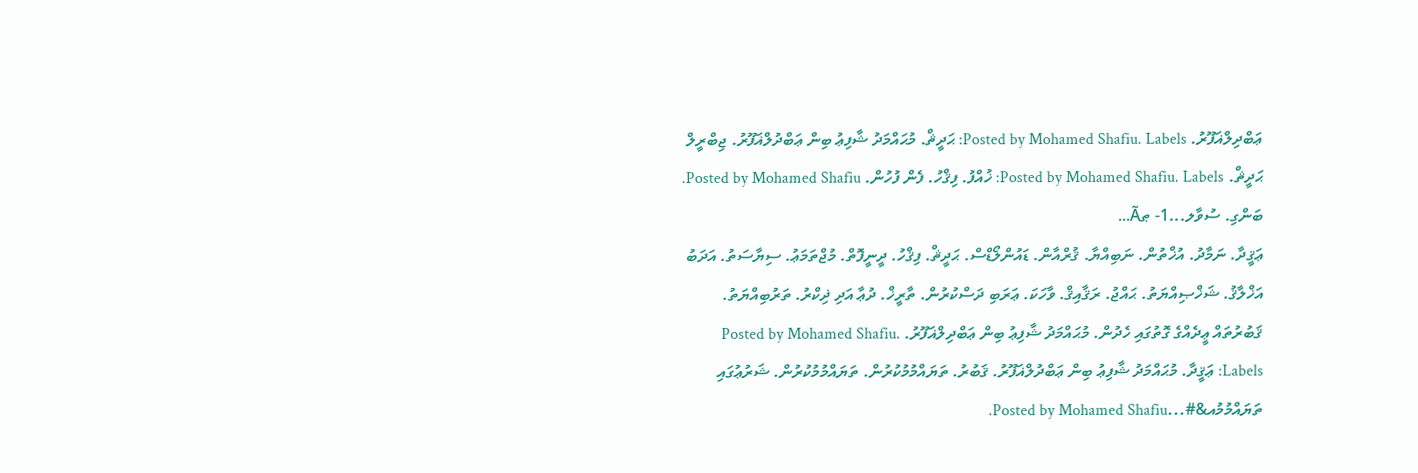ޢަބްދިލްޣަފޫރު. Posted by Mohamed Shafiu. Labels: ޙަދީޘް. މުޙައްމަދު ޝާފިޢު ބިން ޢަބްދުލްޣަފޫރު. ޖިބްރީލް ޙަދީޘް. Posted by Mohamed Shafiu. Labels: ޚުއްފު. ފިޤްހު. ފެން ފުހުން. Posted by Mohamed Shafiu. ބަންގި. ސުވާލ...1- ޠÃ...
ޢަޤީދާ. ނަމާދު. އުޚްތުން. ނަބިއްޔާ. ޤުރްއާން. ޑައުންލޯޑްސް. ޙަދީޘް. ފިޤްހު. ދީނީފޮތް. މުޖްތަމަޢު. ސިޔާސަތު. އަދަބު އަޚްލާޤު. ޝަޚްޞިއްޔަތު. ޙައްޖު. ރަޤާއިޤް. ވާހަކަ. ޢަރަބި ދަސްކުރުން. ތާރީޚް. ދުޢާ އަދި ޛިކްރު. ތަރުބިއްޔަތު. ޤަބުރުތައް ޢީދެއްގެ ގޮތުގައި ހެދުން. މުޙައްމަދު ޝާފިޢު ބިން ޢަބްދިލްޣަފޫރު. Posted by Mohamed Shafiu. Labels: ޢަޤީދާ. މުޙައްމަދު ޝާފިޢު ބިން ޢަބްދުލްޣަފޫރު. ޤަބުރު. ތަޔައްމުމުކުރުން. ތަޔައްމުމުކުރުން. ޝަރުޢުގައި ތަޔައްމުމުއ&#...Posted by Mohamed Shafiu.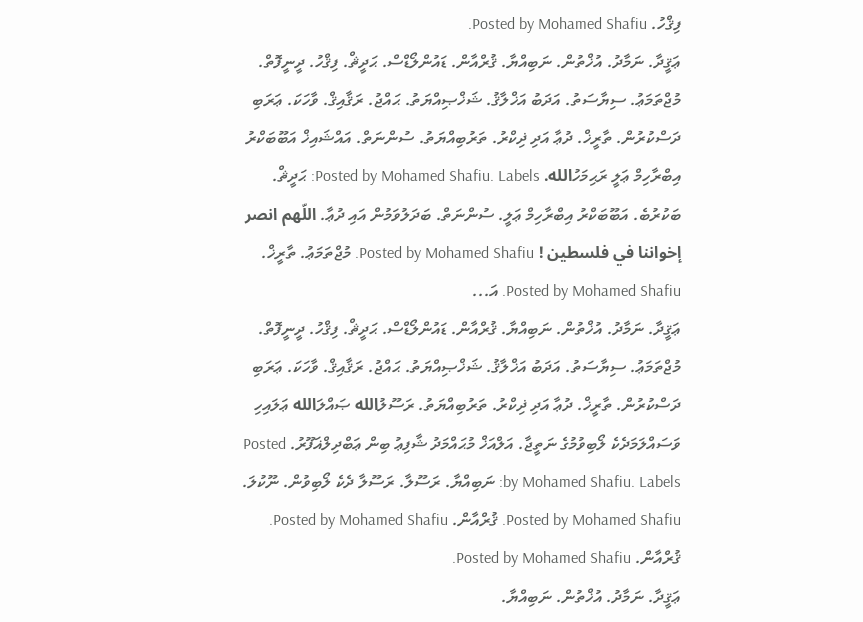ފިޤްހު. Posted by Mohamed Shafiu.
ޢަޤީދާ. ނަމާދު. އުޚްތުން. ނަބިއްޔާ. ޤުރްއާން. ޑައުންލޯޑްސް. ޙަދީޘް. ފިޤްހު. ދީނީފޮތް. މުޖްތަމަޢު. ސިޔާސަތު. އަދަބު އަޚްލާޤު. ޝަޚްޞިއްޔަތު. ޙައްޖު. ރަޤާއިޤް. ވާހަކަ. ޢަރަބި ދަސްކުރުން. ތާރީޚް. ދުޢާ އަދި ޛިކްރު. ތަރުބިއްޔަތު. ސުންނަތް. އައްޝައިޚް އަބޫބަކްރު އިބްރާހިމް ޢަލީ ރަޙިމަހުالله. Posted by Mohamed Shafiu. Labels: ޙަދީޘް. ބަކުރުބެ. އަބޫބަކްރު އިބްރާހިމް ޢަލީ. ސުންނަތް. ބަދަލުވަމުން އައި ދުޢާ. اللّهم انصر إخواننا في فلسطين ! Posted by Mohamed Shafiu. މުޖްތަމަޢު. ތާރީޚް. Posted by Mohamed Shafiu. އަ...
ޢަޤީދާ. ނަމާދު. އުޚްތުން. ނަބިއްޔާ. ޤުރްއާން. ޑައުންލޯޑްސް. ޙަދީޘް. ފިޤްހު. ދީނީފޮތް. މުޖްތަމަޢު. ސިޔާސަތު. އަދަބު އަޚްލާޤު. ޝަޚްޞިއްޔަތު. ޙައްޖު. ރަޤާއިޤް. ވާހަކަ. ޢަރަބި ދަސްކުރުން. ތާރީޚް. ދުޢާ އަދި ޛިކްރު. ތަރުބިއްޔަތު. ރަސޫލުالله ޞައްލަالله ޢަލައިހި ވަސައްލަމަދެކެ ލޯބިވުމުގެ ނަތީޖާ. އަލްއަޚް މުޙައްމަދު ޝާފިޢު ބިން ޢަބްދިލްޣަފޫރު. Posted by Mohamed Shafiu. Labels: ނަބިއްޔާ. ރަސޫލާ. ރަސޫލާ ދެކެ ލޯބިވުން. ނޫކުލަ. Posted by Mohamed Shafiu. ޤުރްއާން. Posted by Mohamed Shafiu. ޤުރްއާން. Posted by Mohamed Shafiu.
ޢަޤީދާ. ނަމާދު. އުޚްތުން. ނަބިއްޔާ.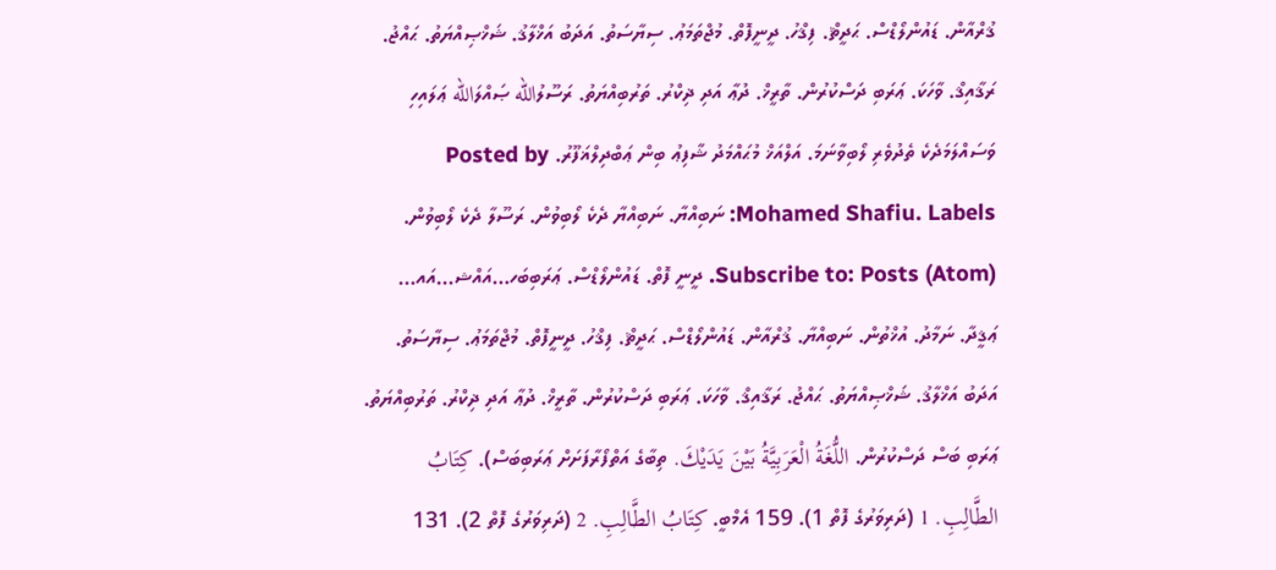ޤުރްއާން. ޑައުންލޯޑްސް. ޙަދީޘް. ފިޤްހު. ދީނީފޮތް. މުޖްތަމަޢު. ސިޔާސަތު. އަދަބު އަޚްލާޤު. ޝަޚްޞިއްޔަތު. ޙައްޖު. ރަޤާއިޤް. ވާހަކަ. ޢަރަބި ދަސްކުރުން. ތާރީޚް. ދުޢާ އަދި ޛިކްރު. ތަރުބިއްޔަތު. ރަސޫލުالله ޞައްލަالله ޢަލައިހި ވަސައްލަމަދެކެ ތެދުވެރި ލޯބިވާނަމަ. އަލްއަޚް މުޙައްމަދު ޝާފިޢު ބިން ޢަބްދިލްޣަފޫރު. Posted by Mohamed Shafiu. Labels: ނަބިއްޔާ. ނަބިއްޔާ ދެކެ ލޯބިވުން. ރަސޫލާ ދެކެ ލޯބިވުން. Subscribe to: Posts (Atom). ދީނީ ފޮތް. ޑައުންލޯޑްސް. ޢަރަބިބަހ...އައްޝ...އައ...
ޢަޤީދާ. ނަމާދު. އުޚްތުން. ނަބިއްޔާ. ޤުރްއާން. ޑައުންލޯޑްސް. ޙަދީޘް. ފިޤްހު. ދީނީފޮތް. މުޖްތަމަޢު. ސިޔާސަތު. އަދަބު އަޚްލާޤު. ޝަޚްޞިއްޔަތު. ޙައްޖު. ރަޤާއިޤް. ވާހަކަ. ޢަރަބި ދަސްކުރުން. ތާރީޚް. ދުޢާ އަދި ޛިކްރު. ތަރުބިއްޔަތު. ޢަރަބި ބަސް ދަސްކުރުން. اللُّغَةُ الْعَرَبِيَّةُ بَيْنَ يَدَيْكَ. ތިބާގެ އަތްފޯރާފަށަށް ޢަރަބިބަސް). كِتَابُ الطَّالِبِ. 1 (ދަރިވަރުގެ ފޮތް 1). 159 އެމްބީ. كِتَابُ الطَّالِبِ. 2 (ދަރިވަރުގެ ފޮތް 2). 131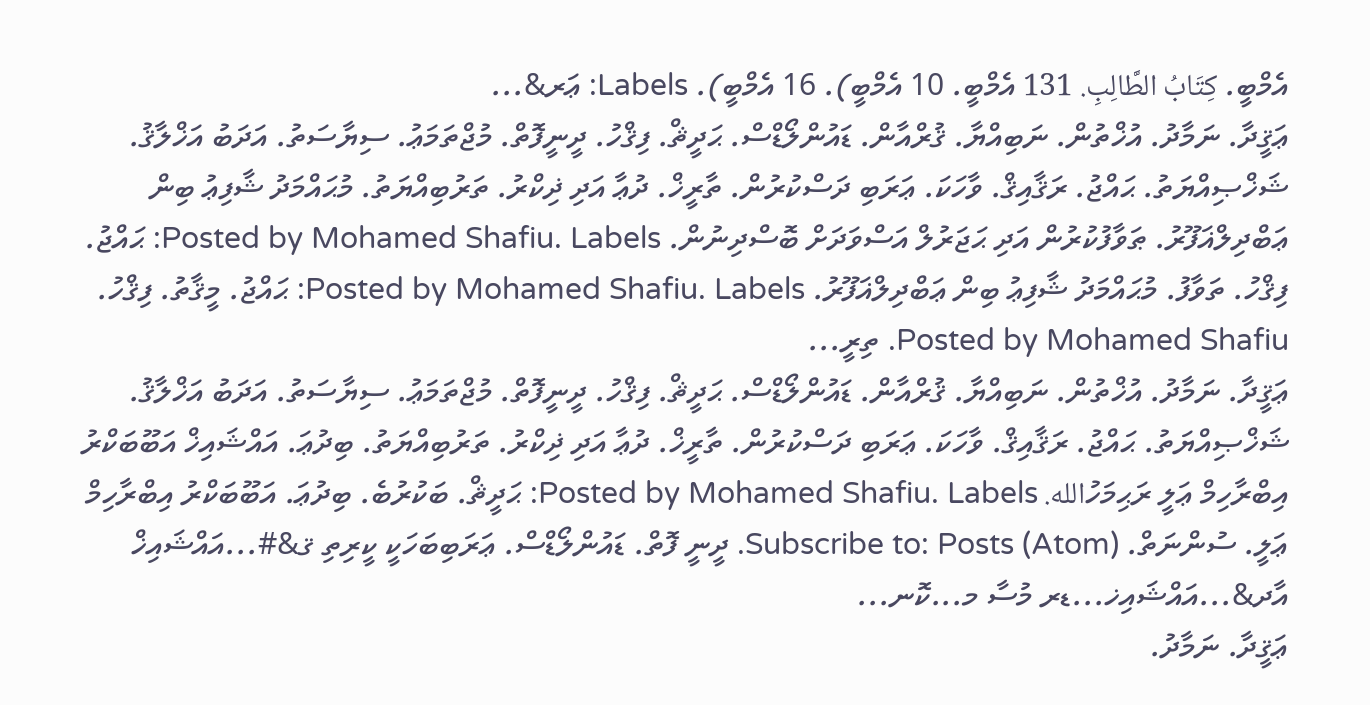އެމްބީ. كِتَابُ الطَّالِبِ. 131 އެމްބީ. 10 އެމްބީ). 16 އެމްބީ). Labels: ޢަރ&...
ޢަޤީދާ. ނަމާދު. އުޚްތުން. ނަބިއްޔާ. ޤުރްއާން. ޑައުންލޯޑްސް. ޙަދީޘް. ފިޤްހު. ދީނީފޮތް. މުޖްތަމަޢު. ސިޔާސަތު. އަދަބު އަޚްލާޤު. ޝަޚްޞިއްޔަތު. ޙައްޖު. ރަޤާއިޤް. ވާހަކަ. ޢަރަބި ދަސްކުރުން. ތާރީޚް. ދުޢާ އަދި ޛިކްރު. ތަރުބިއްޔަތު. މުޙައްމަދު ޝާފިޢު ބިން ޢަބްދިލްޣަފޫރު. ޠަވާފުކުރުން އަދި ޙަޖަރުލް އަސްވަދަށް ބޮސްދިނުން. Posted by Mohamed Shafiu. Labels: ޙައްޖު. ފިޤްހު. ތަވާފު. މުޙައްމަދު ޝާފިޢު ބިން ޢަބްދިލްޣަފޫރު. Posted by Mohamed Shafiu. Labels: ޙައްޖު. މީޤާތު. ފިޤްހު. Posted by Mohamed Shafiu. ތިރީ...
ޢަޤީދާ. ނަމާދު. އުޚްތުން. ނަބިއްޔާ. ޤުރްއާން. ޑައުންލޯޑްސް. ޙަދީޘް. ފިޤްހު. ދީނީފޮތް. މުޖްތަމަޢު. ސިޔާސަތު. އަދަބު އަޚްލާޤު. ޝަޚްޞިއްޔަތު. ޙައްޖު. ރަޤާއިޤް. ވާހަކަ. ޢަރަބި ދަސްކުރުން. ތާރީޚް. ދުޢާ އަދި ޛިކްރު. ތަރުބިއްޔަތު. ބިދުޢަ. އައްޝައިޚް އަބޫބަކްރު އިބްރާހިމް ޢަލީ ރަޙިމަހުالله. Posted by Mohamed Shafiu. Labels: ޙަދީޘް. ބަކުރުބެ. ބިދުޢަ. އަބޫބަކްރު އިބްރާހިމް ޢަލީ. ސުންނަތް. Subscribe to: Posts (Atom). ދީނީ ފޮތް. ޑައުންލޯޑްސް. ޢަރަބިބަހަކީ ކީރިތި ޤ&#...އައްޝައިޚް އާދ&...އައްޝައިޚ...ޑރ މުސާ މ...ކޮނ...
ޢަޤީދާ. ނަމާދު.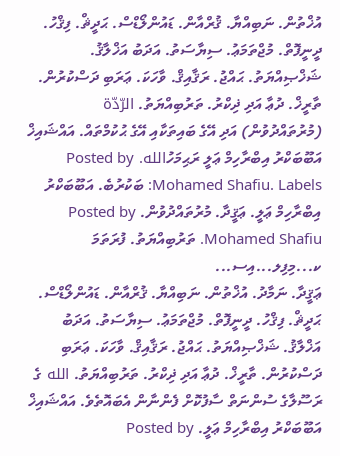އުޚްތުން. ނަބިއްޔާ. ޤުރްއާން. ޑައުންލޯޑްސް. ޙަދީޘް. ފިޤްހު. ދީނީފޮތް. މުޖްތަމަޢު. ސިޔާސަތު. އަދަބު އަޚްލާޤު. ޝަޚްޞިއްޔަތު. ޙައްޖު. ރަޤާއިޤް. ވާހަކަ. ޢަރަބި ދަސްކުރުން. ތާރީޚް. ދުޢާ އަދި ޛިކްރު. ތަރުބިއްޔަތު. الرّدّة (މުރުތައްދުވުން) އަދި އޭގެ ބައިތަކާއި އޭގެ ޙުކުމްތައް. އައްޝައިޚް އަބޫބަކްރު އިބްރާހިމް ޢަލީ ރަޙިމަހުالله. Posted by Mohamed Shafiu. Labels: ބަކުރުބެ. އަބޫބަކްރު އިބްރާހިމް ޢަލީ. ޢަޤީދާ. މުރުތައްދުވުން. Posted by Mohamed Shafiu. ތަރުބިއްޔަތު. ފުރަތަމަ ކ...މިފިލ...އިސ...
ޢަޤީދާ. ނަމާދު. އުޚްތުން. ނަބިއްޔާ. ޤުރްއާން. ޑައުންލޯޑްސް. ޙަދީޘް. ފިޤްހު. ދީނީފޮތް. މުޖްތަމަޢު. ސިޔާސަތު. އަދަބު އަޚްލާޤު. ޝަޚްޞިއްޔަތު. ޙައްޖު. ރަޤާއިޤް. ވާހަކަ. ޢަރަބި ދަސްކުރުން. ތާރީޚް. ދުޢާ އަދި ޛިކްރު. ތަރުބިއްޔަތު. الله ގެ ރަސޫލާގެ ސުންނަތް ސާފުކޮށް ފެންނާން އެބައޮތެވެ. އައްޝައިޚް އަބޫބަކްރު އިބްރާހިމް ޢަލީ. Posted by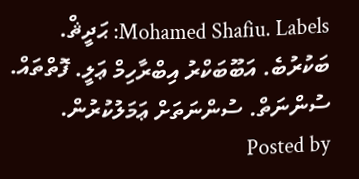Mohamed Shafiu. Labels: ޙަދީޘް. ބަކުރުބެ. އަބޫބަކްރު އިބްރާހިމް ޢަލީ. ފޮތްތައް. ސުންނަތް. ސުންނަތަށް ޢަމަލުކުރުން. Posted by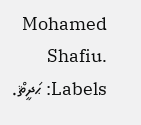Mohamed Shafiu. Labels: ޙަދީޘް.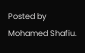Posted by Mohamed Shafiu.